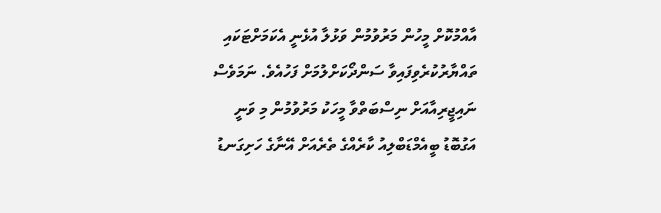އާއްމުކޮށް މީހުން މަރުވުމުން ވަޅުލާ އުޅެނީ އެކަމަށްޓަކައި ތައްޔާރުކުރެވިފައިވާ ސަންދޯކަށްލުމަށް ފަހުއެވެ. ނަމަވެސް ނައިޖީރިއާއަށް ނިސްބަތްވާ މީހަކު މަރުވުމުން މި ވަނީ އަގުބޮޑު ބީއެމްޑަބްލިއު ކާރެއްގެ ތެރެއަށް އޭނާގެ ހަށިގަނޑު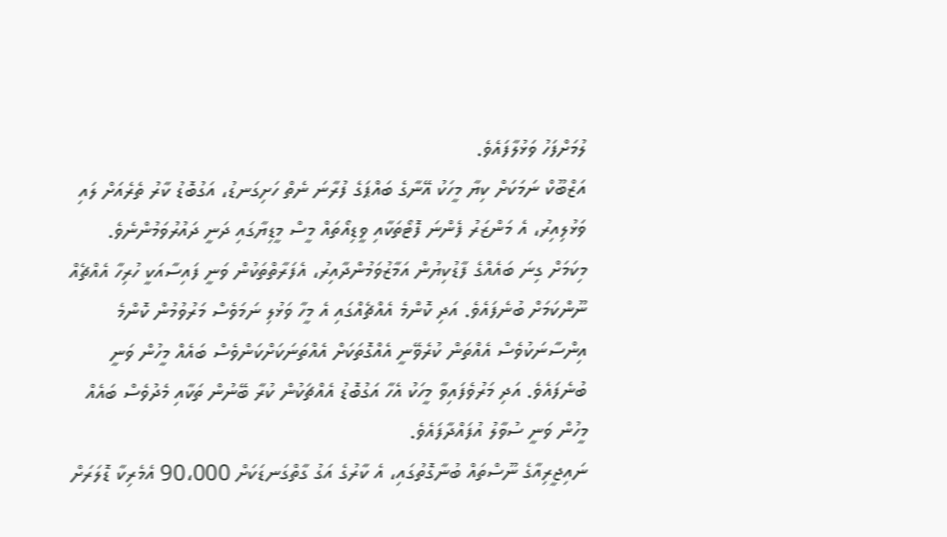ލުމަށްފަހު ވަޅުލާފައެވެ.
އަޒްބޫކް ނަމަކަށް ކިޔާ މީހަކު އޭނާގެ ބައްޕަގެ ފުރާނަ ނެތް ހަށިގަނޑު، އަގުބޮޑު ކާރު ތެރެއަށް ލައި ވަޅުލިއިރު، އެ މަންޒަރު ފެންނަ ފޮޓޯތަކާއި ވީޑިއޯތައް މީސް މީޑިޔާގައި ދަނީ ދައުރުވަމުންނެވެ.
މިކަމަށް ގިނަ ބައެއްގެ ފާޑުކިޔުން އަމާޒުވަމުންދާއިރު، އެފަރާތްތަކުން ވަނީ ފައިސާއަކީ ހުރިހާ އެއްޗެއް ނޫންކަމަށް ބުނެފައެވެ. އަދި ކޮންމެ އެއްޗެއްގައި އެ މީހާ ވަޅުލި ނަމަވެސް މަރުވުމުން ކޮންމެ އިންސާނަކުވެސް އެއްތަން ކުރެވޭނީ އެއްގޮތަކަށް އެއްތަނަކަށްކަންވެސް ބައެއް މީހުން ވަނީ ބުނެފައެވެ. އަދި މަރުވެފައިވާ މީހަކު އެހާ އަގުބޮޑު އެއްޗަކުން ކުރާ ބޭނުން ތަކާއި މެދުވެސް ބައެއް މީހުން ވަނީ ސުވާލު އުފައްދާފައެވެ.
ނައިޖީރިއާގެ ނޫސްތައް ބުނާގޮތުގައި، އެ ކާރުގެ އަގު ގާތްގަނޑަކަށް 90،000 އެމެރިކާ ޑޮލަރަށް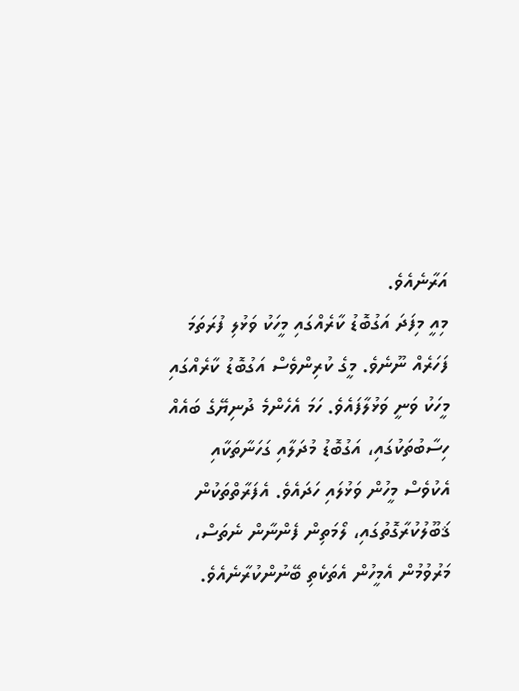އަރާނެއެވެ.
މިއީ މިފަދަ އަގުބޮޑު ކާރެއްގައި މީހަކު ވަޅުލި ފުރަތަމަ ފަހަރެއް ނޫނެވެ. މީގެ ކުރިންވެސް އަގުބޮޑު ކާރެއްގައި މީހަކު ވަނީ ވަޅުލާފައެވެ. ހަމަ އެހެންމެ ދުނިޔޭގެ ބައެއް ހިސާބުތަކުގައި، އަގުބޮޑު މުދަލާއި ގަހަނާތަކާއި އެކުވެސް މީހުން ވަޅުލައި ހަދައެވެ. އެފަރާތްތަކުން ޤަބޫލުކުރާގޮތުގައި، ލޯމަތިން ފެންނާން ނެތަސް، މަރުވުމުން އެމީހުން އެތަކެތި ބޭނުންކުރާނެއެވެ.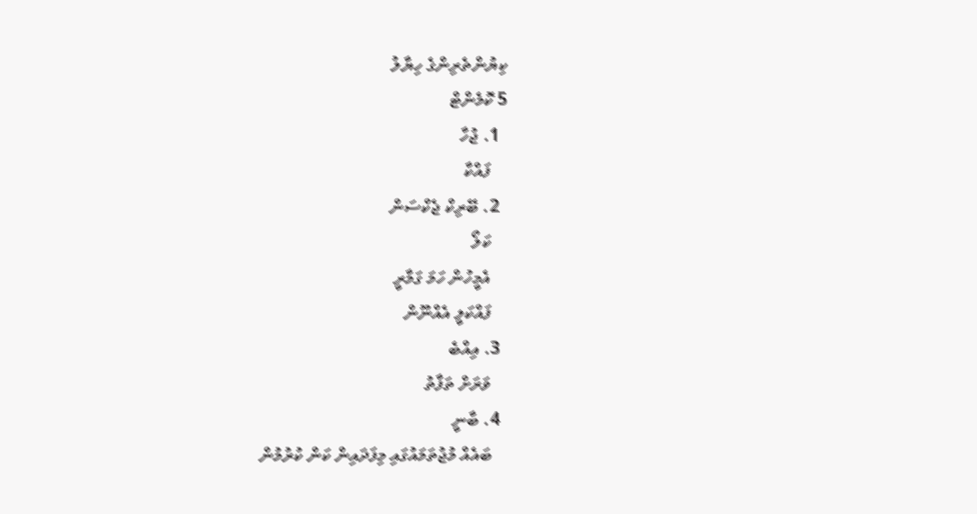ކިޔުންތެރިންގެ ހިޔާލު
5 ކޮމެންޓް
  1. ޖުހާ
    ފައްކާ
  2. ބޭރިކް ޖެކްސަން
    ކަލޯ
    އެމީހުން ހަމަ ގަމާރީ
    ފައްކަލީ އެއްނޫން
  3. އިއްބެ
    ވަރަށް ތަފާތު
  4. ބާނީ
    ބައެއް މުޖުތަމައުގައި މިފަދައިން ކަން ކުރުމުން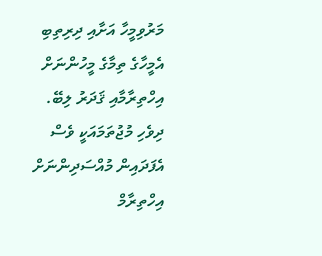މަރުވިމީހާ އަށާއި ދިރިތިބި އެމީހާގެ ތިމާގެ މީހުންނަށް އިހްތިރާމާއި ޤަދަރު ލިބޭ. ދިވެހި މުޖުތަމައަކީ ވެސް އެފަދައިން މުއްސަދިންނަށް އިހްތިރާމް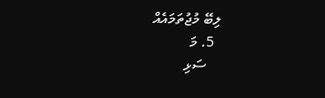ލިބޭ މުޖުތަމައެއް
  5. މަ
    ސަޅި